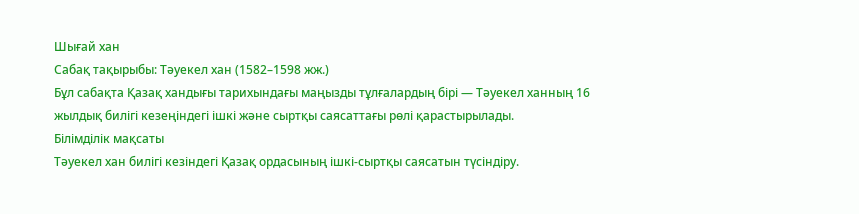Шығай хан
Сабақ тақырыбы: Тәуекел хан (1582–1598 жж.)
Бұл сабақта Қазақ хандығы тарихындағы маңызды тұлғалардың бірі — Тәуекел ханның 16 жылдық билігі кезеңіндегі ішкі және сыртқы саясаттағы рөлі қарастырылады.
Білімділік мақсаты
Тәуекел хан билігі кезіндегі Қазақ ордасының ішкі-сыртқы саясатын түсіндіру.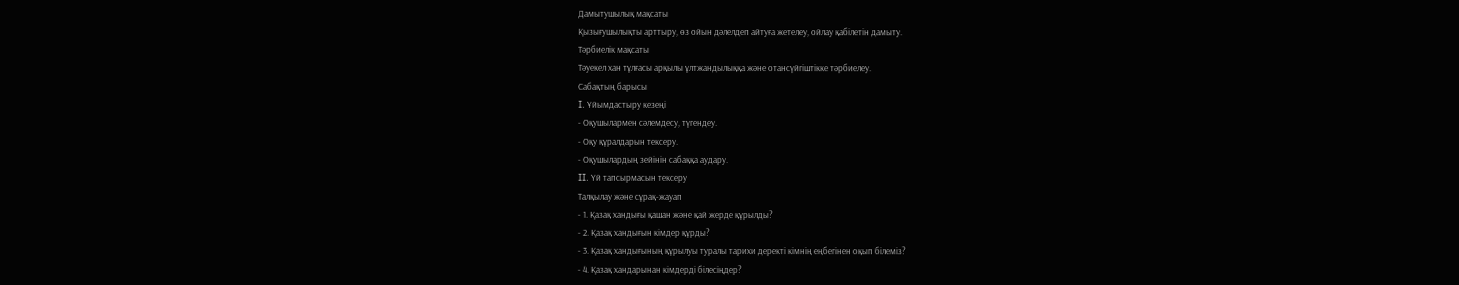Дамытушылық мақсаты
Қызығушылықты арттыру, өз ойын дәлелдеп айтуға жетелеу, ойлау қабілетін дамыту.
Тәрбиелік мақсаты
Тәуекел хан тұлғасы арқылы ұлтжандылыққа және отансүйгіштікке тәрбиелеу.
Сабақтың барысы
I. Ұйымдастыру кезеңі
- Оқушылармен сәлемдесу, түгендеу.
- Оқу құралдарын тексеру.
- Оқушылардың зейінін сабаққа аудару.
II. Үй тапсырмасын тексеру
Талқылау және сұрақ-жауап
- 1. Қазақ хандығы қашан және қай жерде құрылды?
- 2. Қазақ хандығын кімдер құрды?
- 3. Қазақ хандығының құрылуы туралы тарихи деректі кімнің еңбегінен оқып білеміз?
- 4. Қазақ хандарынан кімдерді білесіңдер?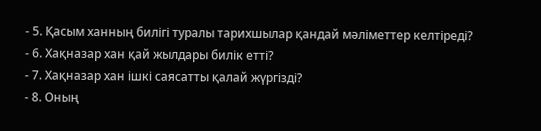- 5. Қасым ханның билігі туралы тарихшылар қандай мәліметтер келтіреді?
- 6. Хақназар хан қай жылдары билік етті?
- 7. Хақназар хан ішкі саясатты қалай жүргізді?
- 8. Оның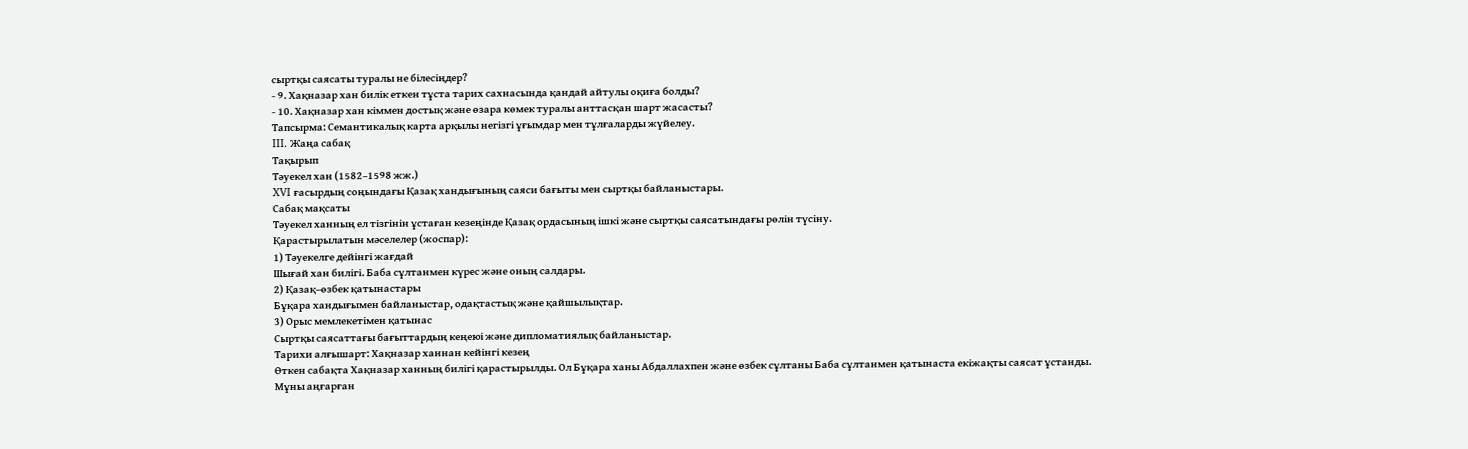сыртқы саясаты туралы не білесіңдер?
- 9. Хақназар хан билік еткен тұста тарих сахнасында қандай айтулы оқиға болды?
- 10. Хақназар хан кіммен достық және өзара көмек туралы анттасқан шарт жасасты?
Тапсырма: Семантикалық карта арқылы негізгі ұғымдар мен тұлғаларды жүйелеу.
III. Жаңа сабақ
Тақырып
Тәуекел хан (1582–1598 жж.)
XVI ғасырдың соңындағы Қазақ хандығының саяси бағыты мен сыртқы байланыстары.
Сабақ мақсаты
Тәуекел ханның ел тізгінін ұстаған кезеңінде Қазақ ордасының ішкі және сыртқы саясатындағы рөлін түсіну.
Қарастырылатын мәселелер (жоспар):
1) Тәуекелге дейінгі жағдай
Шығай хан билігі. Баба сұлтанмен күрес және оның салдары.
2) Қазақ–өзбек қатынастары
Бұқара хандығымен байланыстар, одақтастық және қайшылықтар.
3) Орыс мемлекетімен қатынас
Сыртқы саясаттағы бағыттардың кеңеюі және дипломатиялық байланыстар.
Тарихи алғышарт: Хақназар ханнан кейінгі кезең
Өткен сабақта Хақназар ханның билігі қарастырылды. Ол Бұқара ханы Абдаллахпен және өзбек сұлтаны Баба сұлтанмен қатынаста екіжақты саясат ұстанды.
Мұны аңғарған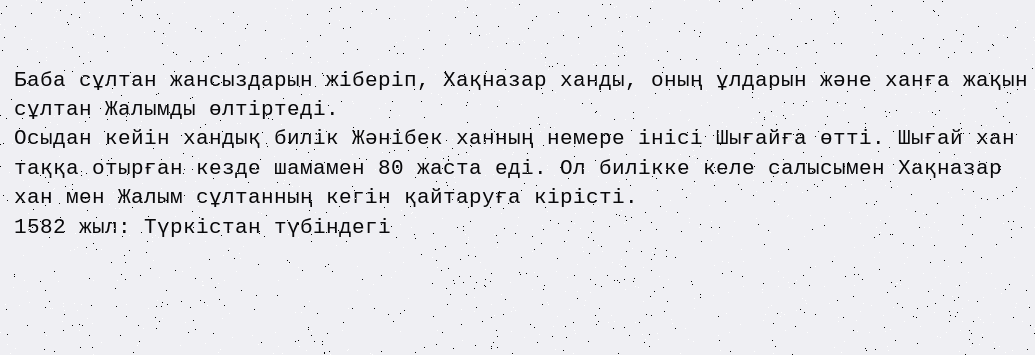Баба сұлтан жансыздарын жіберіп, Хақназар ханды, оның ұлдарын және ханға жақын сұлтан Жалымды өлтіртеді.
Осыдан кейін хандық билік Жәнібек ханның немере інісі Шығайға өтті. Шығай хан таққа отырған кезде шамамен 80 жаста еді. Ол билікке келе салысымен Хақназар хан мен Жалым сұлтанның кегін қайтаруға кірісті.
1582 жыл: Түркістан түбіндегі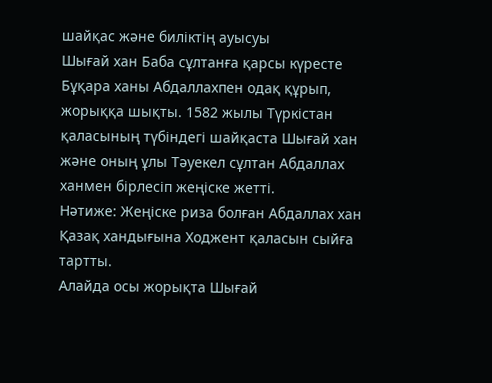шайқас және биліктің ауысуы
Шығай хан Баба сұлтанға қарсы күресте Бұқара ханы Абдаллахпен одақ құрып, жорыққа шықты. 1582 жылы Түркістан қаласының түбіндегі шайқаста Шығай хан және оның ұлы Тәуекел сұлтан Абдаллах ханмен бірлесіп жеңіске жетті.
Нәтиже: Жеңіске риза болған Абдаллах хан Қазақ хандығына Ходжент қаласын сыйға тартты.
Алайда осы жорықта Шығай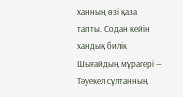ханның өзі қаза тапты. Содан кейін хандық билік Шығайдың мұрагері — Тәуекел сұлтанның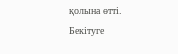қолына өтті.
Бекітуге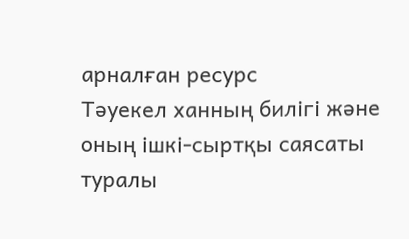арналған ресурс
Тәуекел ханның билігі және оның ішкі-сыртқы саясаты туралы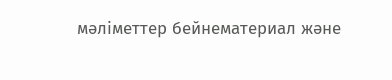мәліметтер бейнематериал және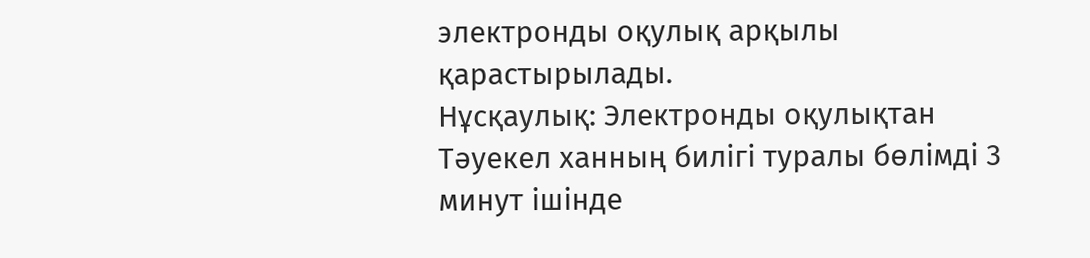электронды оқулық арқылы қарастырылады.
Нұсқаулық: Электронды оқулықтан Тәуекел ханның билігі туралы бөлімді 3 минут ішінде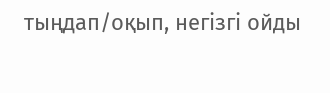тыңдап/оқып, негізгі ойды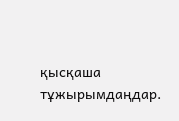қысқаша тұжырымдаңдар.